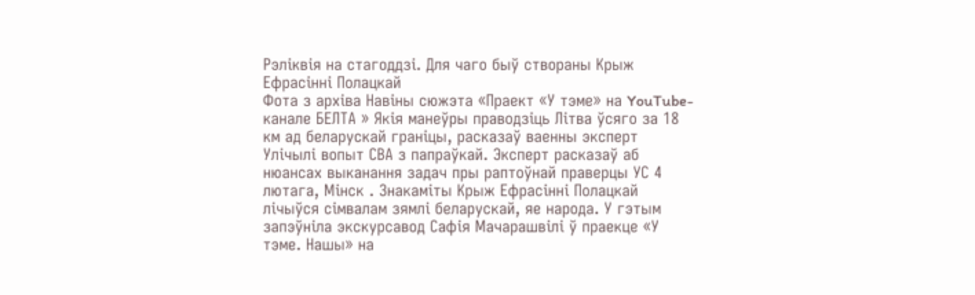Рэліквія на стагоддзі. Для чаго быў створаны Крыж Ефрасінні Полацкай
Фота з архіва Навіны сюжэта «Праект «У тэме» на YouTube-канале БЕЛТА » Якія манеўры праводзіць Літва ўсяго за 18 км ад беларускай граніцы, расказаў ваенны эксперт Улічылі вопыт СВА з папраўкай. Эксперт расказаў аб нюансах выканання задач пры раптоўнай праверцы УС 4 лютага, Мінск . Знакаміты Крыж Ефрасінні Полацкай лічыўся сімвалам зямлі беларускай, яе народа. У гэтым запэўніла экскурсавод Сафія Мачарашвілі ў праекце «У тэме. Нашы» на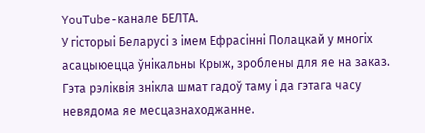YouTube-канале БЕЛТА.
У гісторыі Беларусі з імем Ефрасінні Полацкай у многіх асацыюецца ўнікальны Крыж, зроблены для яе на заказ. Гэта рэліквія знікла шмат гадоў таму і да гэтага часу невядома яе месцазнаходжанне.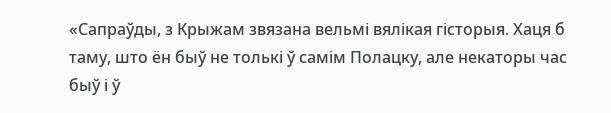«Сапраўды, з Крыжам звязана вельмі вялікая гісторыя. Хаця б таму, што ён быў не толькі ў самім Полацку, але некаторы час быў і ў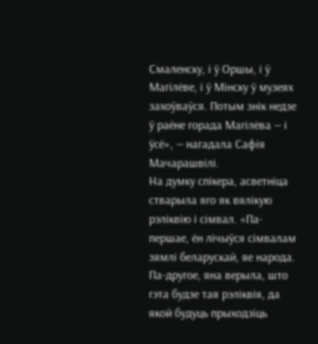Смаленску, і ў Оршы, і ў Магілёве, і ў Мінску ў музеях захоўваўся. Потым знік недзе ў раёне горада Магілёва — і ўсё», — нагадала Сафія Мачарашвілі.
На думку спікера, асветніца стварыла яго як вялікую рэліквію і сімвал. «Па-першае, ён лічыўся сімвалам зямлі беларускай, яе народа. Па-другое, яна верыла, што гэта будзе тая рэліквія, да якой будуць прыходзіць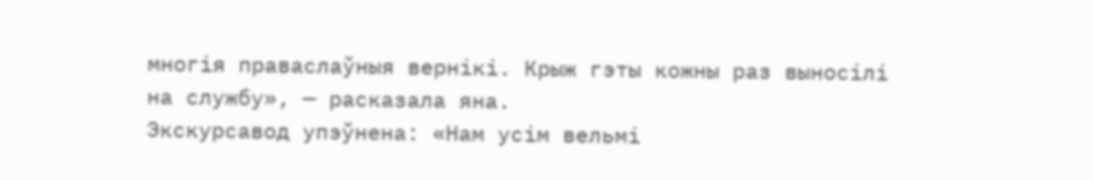многія праваслаўныя вернікі. Крыж гэты кожны раз выносілі на службу», — расказала яна.
Экскурсавод упэўнена: «Нам усім вельмі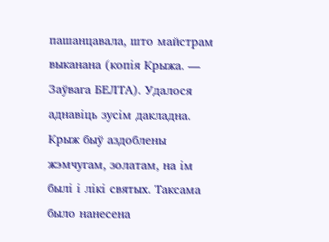пашанцавала, што майстрам выканана (копія Крыжа. — Заўвага БЕЛТА). Удалося аднавіць зусім дакладна. Крыж быў аздоблены жэмчугам, золатам, на ім былі і лікі святых. Таксама было нанесена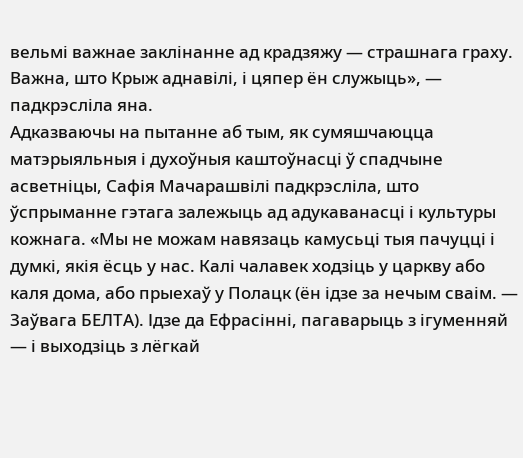вельмі важнае заклінанне ад крадзяжу — страшнага граху. Важна, што Крыж аднавілі, і цяпер ён служыць», — падкрэсліла яна.
Адказваючы на пытанне аб тым, як сумяшчаюцца матэрыяльныя і духоўныя каштоўнасці ў спадчыне асветніцы, Сафія Мачарашвілі падкрэсліла, што ўспрыманне гэтага залежыць ад адукаванасці і культуры кожнага. «Мы не можам навязаць камусьці тыя пачуцці і думкі, якія ёсць у нас. Калі чалавек ходзіць у царкву або каля дома, або прыехаў у Полацк (ён ідзе за нечым сваім. — Заўвага БЕЛТА). Ідзе да Ефрасінні, пагаварыць з ігуменняй — і выходзіць з лёгкай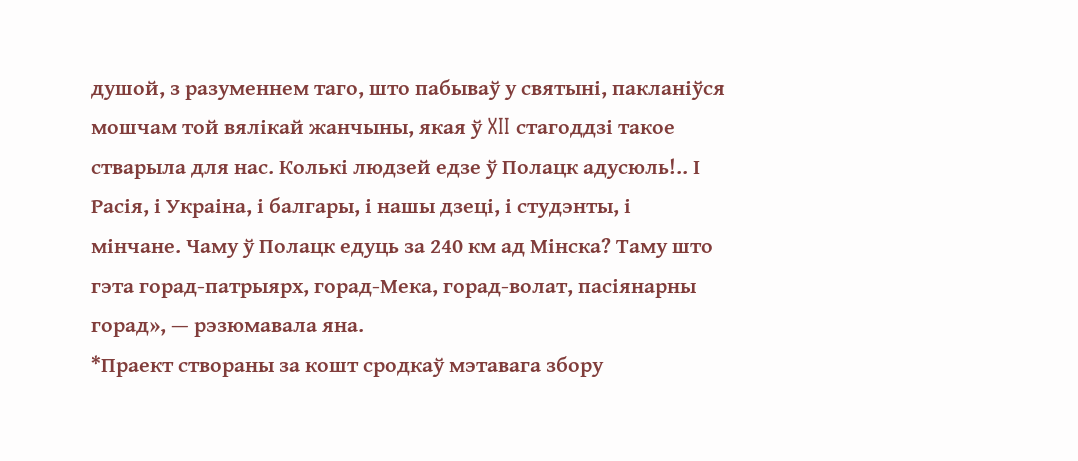душой, з разуменнем таго, што пабываў у святыні, пакланіўся мошчам той вялікай жанчыны, якая ў XII стагоддзі такое стварыла для нас. Колькі людзей едзе ў Полацк адусюль!.. І Расія, і Украіна, і балгары, і нашы дзеці, і студэнты, і мінчане. Чаму ў Полацк едуць за 240 км ад Мінска? Таму што гэта горад-патрыярх, горад-Мека, горад-волат, пасіянарны горад», — рэзюмавала яна.
*Праект створаны за кошт сродкаў мэтавага збору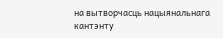на вытворчасць нацыянальнага кантэнту